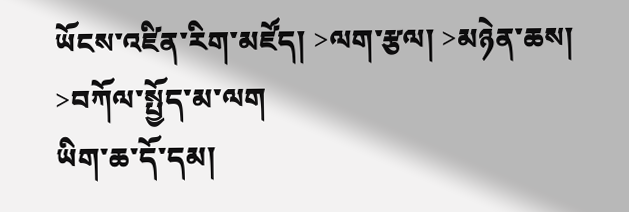ཡོངས་འཛིན་རིག་མཛོད། >ལག་རྩལ། >མཉེན་ཆས། >བཀོལ་སྤྱོད་མ་ལག
ཡིག་ཆ་དོ་དམ།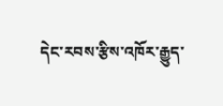དེང་རབས་རྩིས་འཁོར་རྒྱུད་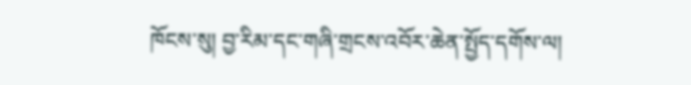ཁོངས་སུ། བྱ་རིམ་དང་གཞི་གྲངས་འབོར་ཆེན་སྤྱོད་དགོས་ལ།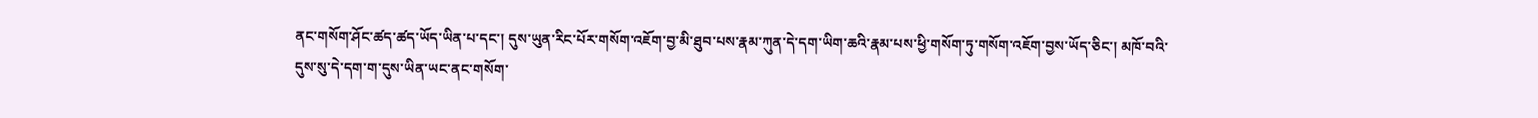ནང་གསོག་ཤོང་ཚད་ཚད་ཡོད་ཡིན་པ་དང་། དུས་ཡུན་རིང་པོར་གསོག་འཇོག་བྱ་མི་ཐུབ་པས་རྣམ་ཀུན་དེ་དག་ཡིག་ཆའི་རྣམ་པས་ཕྱི་གསོག་ཏུ་གསོག་འཇོག་བྱས་ཡོད་ཅིང་། མཁོ་བའི་དུས་སུ་དེ་དག་ག་དུས་ཡིན་ཡང་ནང་གསོག་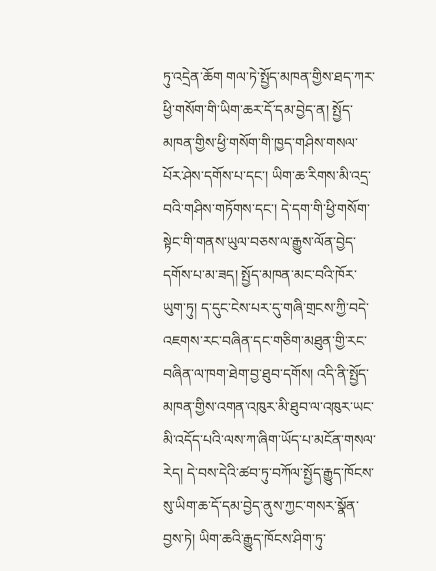ཏུ་འདྲེན་ཆོག གལ་ཏེ་སྤྱོད་མཁན་གྱིས་ཐད་ཀར་ཕྱི་གསོག་གི་ཡིག་ཆར་དོ་དམ་བྱེད་ན། སྤྱོད་མཁན་གྱིས་ཕྱི་གསོག་གི་ཁྱད་གཤིས་གསལ་པོར་ཤེས་དགོས་པ་དང་། ཡིག་ཆ་རིགས་མི་འདྲ་བའི་གཤིས་གཏོགས་དང་། དེ་དག་གི་ཕྱི་གསོག་སྟེང་གི་གནས་ཡུལ་བཅས་ལ་རྒྱུས་ལོན་བྱེད་དགོས་པ་མ་ཟད། སྤྱོད་མཁན་མང་བའི་ཁོར་ཡུག་ཏུ། ད་དུང་ངེས་པར་དུ་གཞི་གྲངས་ཀྱི་བདེ་འཇགས་རང་བཞིན་དང་གཅིག་མཐུན་གྱི་རང་བཞིན་ལ་ཁག་ཐེག་བྱ་ཐུབ་དགོས། འདི་ནི་སྤྱོད་མཁན་གྱིས་འགན་འཁུར་མི་ཐུབ་ལ་འཁུར་ཡང་མི་འདོད་པའི་ལས་ཀ་ཞིག་ཡོད་པ་མངོན་གསལ་རེད། དེ་བས་དེའི་ཚབ་ཏུ་བཀོལ་སྤྱོད་རྒྱུད་ཁོངས་སུ་ཡིག་ཆ་དོ་དམ་བྱེད་ནུས་ཀྱང་གསར་སྣོན་བྱས་ཏེ། ཡིག་ཆའི་རྒྱུད་ཁོངས་ཤིག་ཏུ་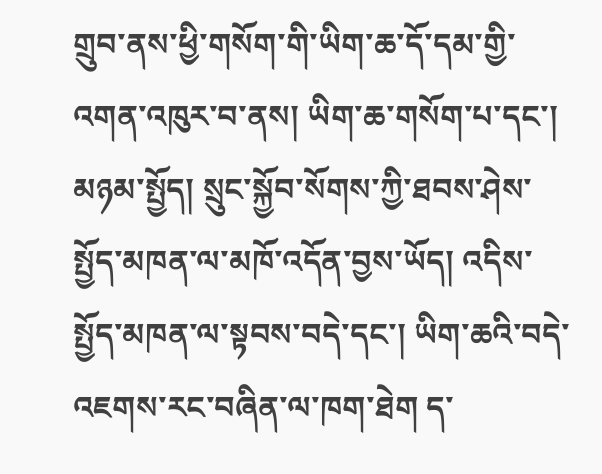གྲུབ་ནས་ཕྱི་གསོག་གི་ཡིག་ཆ་དོ་དམ་གྱི་འགན་འཁུར་བ་ནས། ཡིག་ཆ་གསོག་པ་དང་། མཉམ་སྤྱོད། སྲུང་སྐྱོབ་སོགས་ཀྱི་ཐབས་ཤེས་སྤྱོད་མཁན་ལ་མཁོ་འདོན་བྱས་ཡོད། འདིས་སྤྱོད་མཁན་ལ་སྟབས་བདེ་དང་། ཡིག་ཆའི་བདེ་འཇགས་རང་བཞིན་ལ་ཁག་ཐེག ད་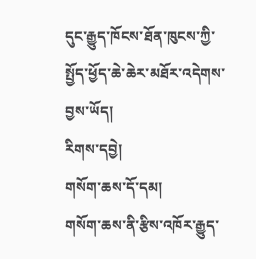དུང་རྒྱུད་ཁོངས་ཐོན་ཁུངས་ཀྱི་སྤྱོད་ཕྱོད་ཆེ་ཆེར་མཐོར་འདེགས་བྱས་ཡོད།
རིགས་དབྱེ།
གསོག་ཆས་དོ་དམ།
གསོག་ཆས་ནི་རྩིས་འཁོར་རྒྱུད་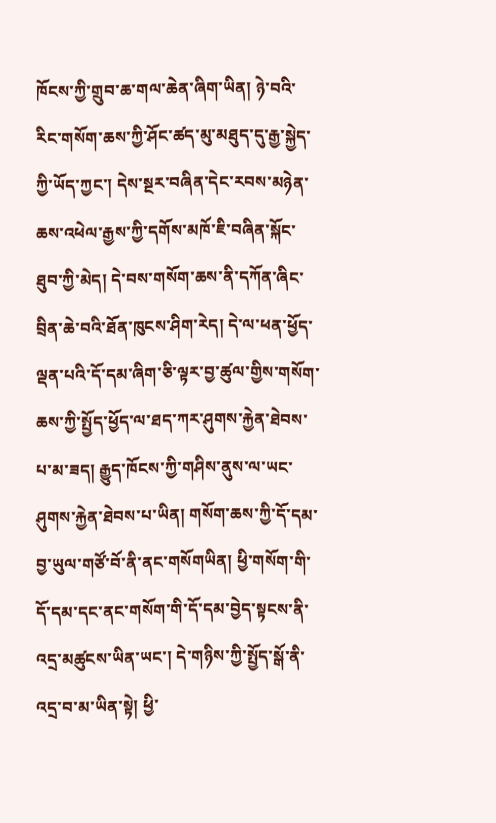ཁོངས་ཀྱི་གྲུབ་ཆ་གལ་ཆེན་ཞིག་ཡིན། ཉེ་བའི་རིང་གསོག་ཆས་ཀྱི་ཤོང་ཚད་མུ་མཐུད་དུ་རྒྱ་སྐྱེད་ཀྱི་ཡོད་ཀྱང་། དེས་སྔར་བཞིན་དེང་རབས་མཉེན་ཆས་འཕེལ་རྒྱས་ཀྱི་དགོས་མཁོ་ཇི་བཞིན་སྐོང་ཐུབ་ཀྱི་མེད། དེ་བས་གསོག་ཆས་ནི་དཀོན་ཞིང་བྲིན་ཆེ་བའི་ཐོན་ཁུངས་ཤིག་རེད། དེ་ལ་ཕན་ཕྱོད་ལྡན་པའི་དོ་དམ་ཞིག་ཅི་ལྟར་བྱ་ཚུལ་གྱིས་གསོག་ཆས་ཀྱི་སྤྱོད་ཕྱོད་ལ་ཐད་ཀར་ཤུགས་རྐྱེན་ཐེབས་པ་མ་ཟད། རྒྱུད་ཁོངས་ཀྱི་གཤིས་ནུས་ལ་ཡང་ཤུགས་རྐྱེན་ཐེབས་པ་ཡིན། གསོག་ཆས་ཀྱི་དོ་དམ་བྱ་ཡུལ་གཙོ་བོ་ནི་ནང་གསོགཡིན། ཕྱི་གསོག་གི་དོ་དམ་དང་ནང་གསོག་གི་དོ་དམ་བྱེད་སྟངས་ནི་འདྲ་མཚུངས་ཡིན་ཡང་། དེ་གཉིས་ཀྱི་སྤྱོད་སྒོ་ནི་འདྲ་བ་མ་ཡིན་སྟེ། ཕྱི་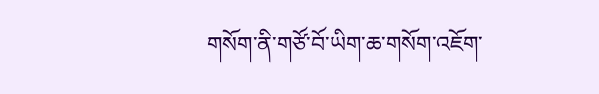གསོག་ནི་གཙོ་བོ་ཡིག་ཆ་གསོག་འཇོག་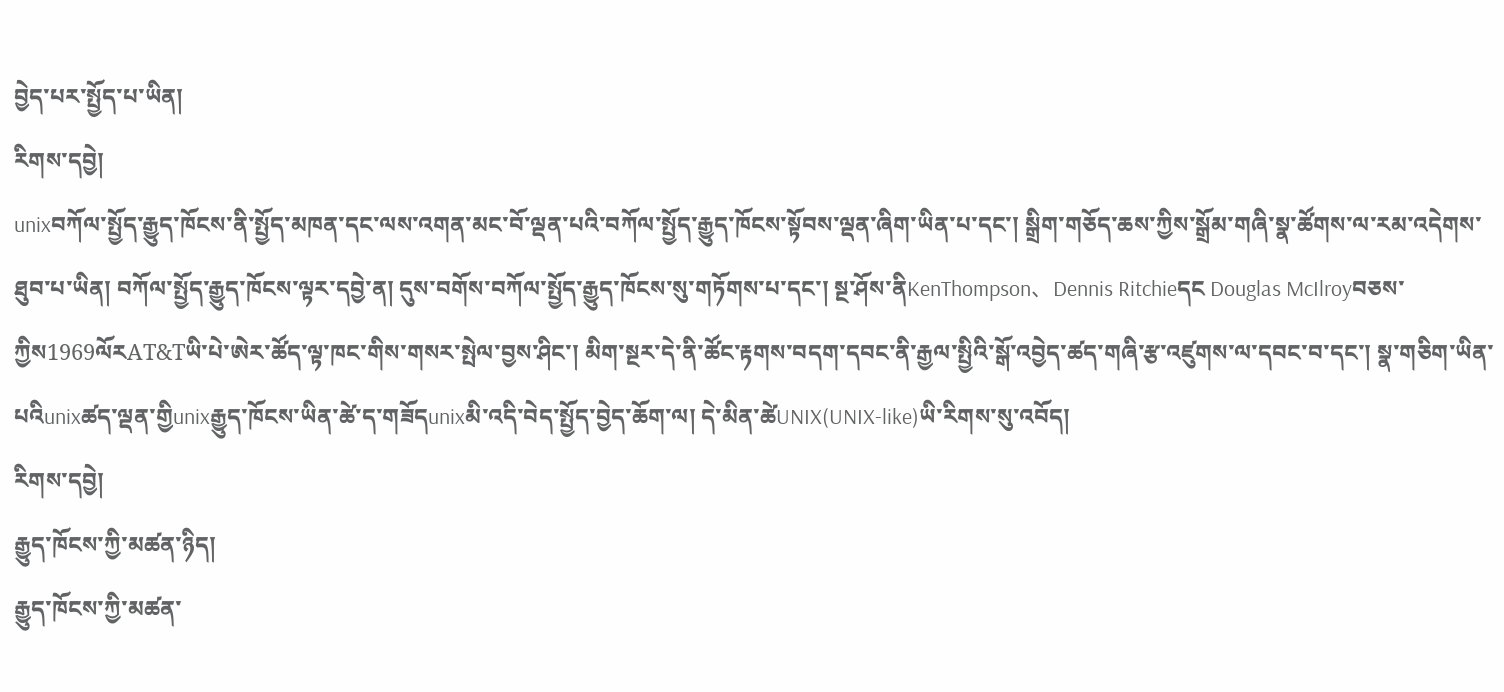བྱེད་པར་སྤྱོད་པ་ཡིན།
རིགས་དབྱེ།
unixབཀོལ་སྤྱོད་རྒྱུད་ཁོངས་ནི་སྤྱོད་མཁན་དང་ལས་འགན་མང་བོ་ལྡན་པའི་བཀོལ་སྤྱོད་རྒྱུད་ཁོངས་སྟོབས་ལྡན་ཞིག་ཡིན་པ་དང་། སྒྲིག་གཅོད་ཆས་ཀྱིས་སྒྲོམ་གཞི་སྣ་ཚོགས་ལ་རམ་འདེགས་ཐུབ་པ་ཡིན། བཀོལ་སྤྱོད་རྒྱུད་ཁོངས་ལྟར་དབྱེ་ན། དུས་བགོས་བཀོལ་སྤྱོད་རྒྱུད་ཁོངས་སུ་གཏོགས་པ་དང་། སྔ་ཤོས་ནིKenThompson、Dennis Ritchieདང Douglas McIlroyབཅས་ཀྱིས1969ལོརAT&Tཡི་པེ་ཨེར་ཚོད་ལྟ་ཁང་གིས་གསར་སྤེལ་བྱས་ཤིང་། མིག་སྔར་དེ་ནི་ཚོང་རྟགས་བདག་དབང་ནི་རྒྱལ་སྤྱིའི་སྒོ་འབྱེད་ཚད་གཞི་རྩ་འཛུགས་ལ་དབང་བ་དང་། སྣ་གཅིག་ཡིན་པའིunixཚད་ལྡན་གྱིunixརྒྱུད་ཁོངས་ཡིན་ཚེ་ད་གཟོདunixམི་འདི་བེད་སྤྱོད་བྱེད་ཆོག་ལ། དེ་མིན་ཚེUNIX(UNIX-like)ཡི་རིགས་སུ་འབོད།
རིགས་དབྱེ།
རྒྱུད་ཁོངས་ཀྱི་མཚན་ཉིད།
རྒྱུད་ཁོངས་ཀྱི་མཚན་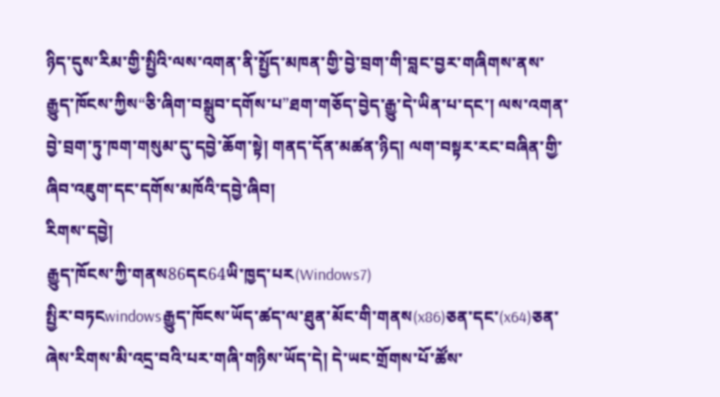ཉིད་དུས་རིམ་གྱི་སྤྱིའི་ལས་འགན་ནི་སྤྱོད་མཁན་གྱི་བྱེ་བྲག་གི་བླང་བྱར་གཞིགས་ནས་རྒྱུད་ཁོངས་ཀྱིས“ཅི་ཞིག་བསྒྲུབ་དགོས་པ”ཐག་གཅོད་བྱེད་རྒྱུ་དེ་ཡིན་པ་དང་། ལས་འགན་བྱེ་བྲག་ཏུ་ཁག་གསུམ་དུ་དབྱེ་ཆོག་སྟེ། གནད་དོན་མཚན་ཉིད། ལག་བསྟར་རང་བཞིན་གྱི་ཞིབ་འཇུག་དང་དགོས་མཁོའི་དབྱེ་ཞིབ།
རིགས་དབྱེ།
རྒྱུད་ཁོངས་ཀྱི་གནས86དང64ཡི་ཁྱད་པར(Windows7)
སྤྱིར་བཏངwindowsརྒྱུད་ཁོངས་ཡོད་ཚད་ལ་ཐུན་མོང་གི་གནས(x86)ཅན་དང་(x64)ཅན་ཞེས་རིགས་མི་འདྲ་བའི་པར་གཞི་གཉིས་ཡོད་དེ། དེ་ཡང་གྲོགས་པོ་ཚོས་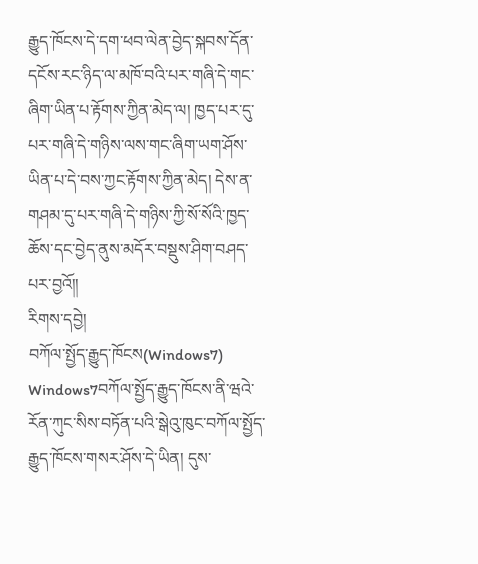རྒྱུད་ཁོངས་དེ་དག་ཕབ་ལེན་བྱེད་སྐབས་དོན་དངོས་རང་ཉིད་ལ་མཁོ་བའི་པར་གཞི་དེ་གང་ཞིག་ཡིན་པ་རྟོགས་ཀྱིན་མེད་ལ། ཁྱད་པར་དུ་པར་གཞི་དེ་གཉིས་ལས་གང་ཞིག་ཡག་ཤོས་ཡིན་པ་དེ་བས་ཀྱང་རྟོགས་ཀྱིན་མེད། དེས་ན་གཤམ་དུ་པར་གཞི་དེ་གཉིས་ཀྱི་སོ་སོའི་ཁྱད་ཆོས་དང་བྱེད་ནུས་མདོར་བསྡུས་ཤིག་བཤད་པར་བྱའོ།།
རིགས་དབྱེ།
བཀོལ་སྤྱོད་རྒྱུད་ཁོངས(Windows7)
Windows7བཀོལ་སྤྱོད་རྒྱུད་ཁོངས་ནི་ཝའེ་རོན་ཀུང་སིས་བཏོན་པའི་སྒེའུ་ཁུང་བཀོལ་སྤྱོད་རྒྱུད་ཁོངས་གསར་ཤོས་དེ་ཡིན། དུས་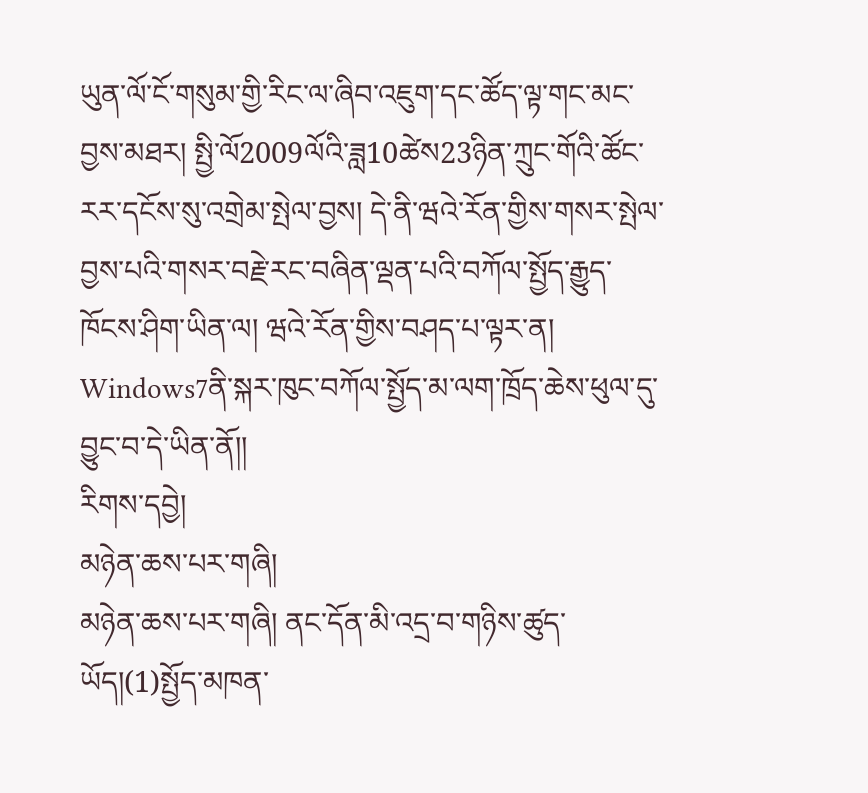ཡུན་ལོ་ངོ་གསུམ་གྱི་རིང་ལ་ཞིབ་འཇུག་དང་ཚོད་ལྟ་གང་མང་བྱས་མཐར། སྤྱི་ལོ2009ལོའི་ཟླ10ཚེས23ཉིན་ཀྲུང་གོའི་ཚོང་རར་དངོས་སུ་འགྲེམ་སྤེལ་བྱས། དེ་ནི་ཝའེ་རོན་གྱིས་གསར་སྤེལ་བྱས་པའི་གསར་བརྗེ་རང་བཞིན་ལྡན་པའི་བཀོལ་སྤྱོད་རྒྱུད་ཁོངས་ཤིག་ཡིན་ལ། ཝའེ་རོན་གྱིས་བཤད་པ་ལྟར་ན། Windows7ནི་སྐར་ཁུང་བཀོལ་སྤྱོད་མ་ལག་ཁྲོད་ཆེས་ཕུལ་དུ་བྱུང་བ་དེ་ཡིན་ནོ།།
རིགས་དབྱེ།
མཉེན་ཆས་པར་གཞི།
མཉེན་ཆས་པར་གཞི། ནང་དོན་མི་འདྲ་བ་གཉིས་ཚུད་ཡོད།(1)སྤྱོད་མཁན་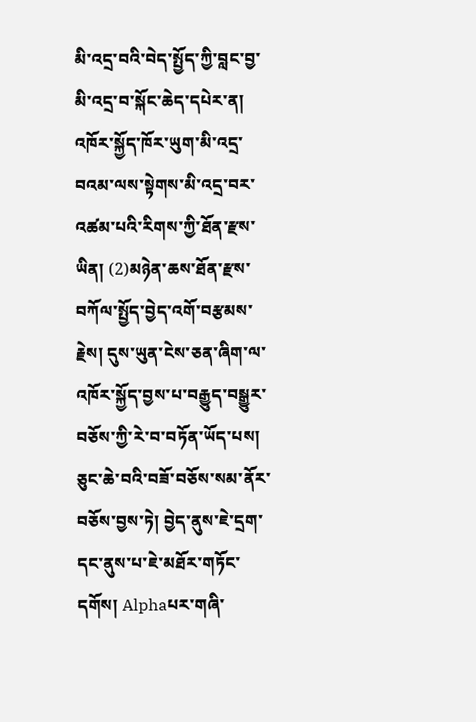མི་འདྲ་བའི་བེད་སྤྱོད་ཀྱི་བླང་བྱ་མི་འདྲ་བ་སྐོང་ཆེད་དཔེར་ན། འཁོར་སྐྱོད་ཁོར་ཡུག་མི་འདྲ་བའམ་ལས་སྟེགས་མི་འདྲ་བར་འཚམ་པའི་རིགས་ཀྱི་ཐོན་རྫས་ཡིན། (2)མཉེན་ཆས་ཐོན་རྫས་བཀོལ་སྤྱོད་བྱེད་འགོ་བརྩམས་རྗེས། དུས་ཡུན་ངེས་ཅན་ཞིག་ལ་འཁོར་སྐྱོད་བྱས་པ་བརྒྱུད་བསྒྱུར་བཅོས་ཀྱི་རེ་བ་བཏོན་ཡོད་པས། ཅུང་ཆེ་བའི་བཟོ་བཅོས་སམ་ནོར་བཅོས་བྱས་ཏེ། བྱེད་ནུས་ཇེ་དྲག་དང་ནུས་པ་ཇེ་མཐོར་གཏོང་དགོས། Alphaཔར་གཞི་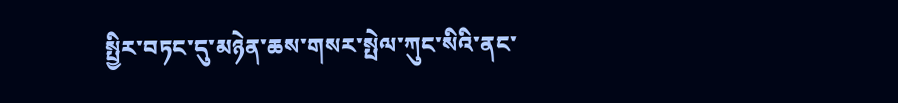སྤྱིར་བཏང་དུ་མཉེན་ཆས་གསར་སྤེལ་ཀུང་སིའི་ནང་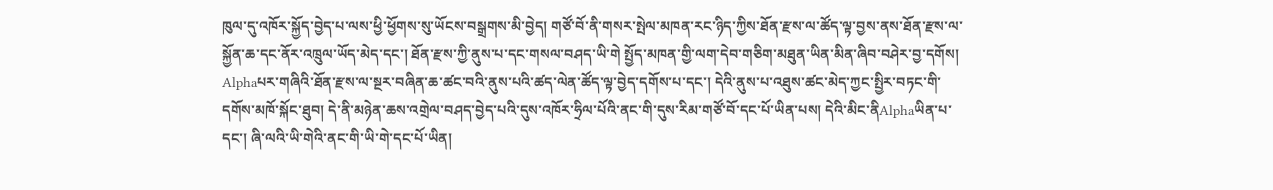ཁུལ་དུ་འཁོར་སྐྱོད་བྱེད་པ་ལས་ཕྱི་ཕྱོགས་སུ་ཡོངས་བསྒྲགས་མི་བྱེད། གཙོ་བོ་ནི་གསར་སྤེལ་མཁན་རང་ཉིད་ཀྱིས་ཐོན་རྫས་ལ་ཚོད་ལྟ་བྱས་ནས་ཐོན་རྫས་ལ་སྐྱོན་ཆ་དང་ནོར་འཁྲུལ་ཡོད་མེད་དང་། ཐོན་རྫས་ཀྱི་ནུས་པ་དང་གསལ་བཤད་ཡི་གེ སྤྱོད་མཁན་གྱི་ལག་དེབ་གཅིག་མཐུན་ཡིན་མིན་ཞིབ་བཤེར་བྱ་དགོས། Alphaཔར་གཞིའི་ཐོན་རྫས་ལ་སྔར་བཞིན་ཆ་ཚང་བའི་ནུས་པའི་ཚད་ལེན་ཚོད་ལྟ་བྱེད་དགོས་པ་དང་། དེའི་ནུས་པ་འཐུས་ཚང་མེད་ཀྱང་སྤྱིར་བཏང་གི་དགོས་མཁོ་སྐོང་ཐུབ། དེ་ནི་མཉེན་ཆས་འགྲེལ་བཤད་བྱེད་པའི་དུས་འཁོར་ཧྲིལ་པོའི་ནང་གི་དུས་རིམ་གཙོ་བོ་དང་པོ་ཡིན་པས། དེའི་མིང་ནིAlphaཡིན་པ་དང་། ཞི་ལའི་ཡི་གེའི་ནང་གི་ཡི་གེ་དང་པོ་ཡིན།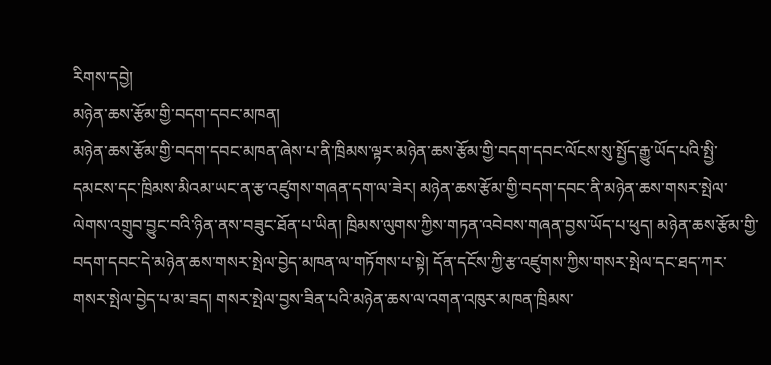རིགས་དབྱེ།
མཉེན་ཆས་རྩོམ་གྱི་བདག་དབང་མཁན།
མཉེན་ཆས་རྩོམ་གྱི་བདག་དབང་མཁན་ཞེས་པ་ནི་ཁྲིམས་ལྟར་མཉེན་ཆས་རྩོམ་གྱི་བདག་དབང་ལོངས་སུ་སྤྱོད་རྒྱུ་ཡོད་པའི་སྤྱི་དམངས་དང་ཁྲིམས་མིའམ་ཡང་ན་རྩ་འཛུགས་གཞན་དག་ལ་ཟེར། མཉེན་ཆས་རྩོམ་གྱི་བདག་དབང་ནི་མཉེན་ཆས་གསར་སྤེལ་ལེགས་འགྲུབ་བྱུང་བའི་ཉིན་ནས་བཟུང་ཐོན་པ་ཡིན། ཁྲིམས་ལུགས་ཀྱིས་གཏན་འབེབས་གཞན་བྱས་ཡོད་པ་ཕུད། མཉེན་ཆས་རྩོམ་གྱི་བདག་དབང་དེ་མཉེན་ཆས་གསར་སྤེལ་བྱེད་མཁན་ལ་གཏོགས་པ་སྟེ། དོན་དངོས་ཀྱི་རྩ་འཛུགས་ཀྱིས་གསར་སྤེལ་དང་ཐད་ཀར་གསར་སྤེལ་བྱེད་པ་མ་ཟད། གསར་སྤེལ་བྱས་ཟིན་པའི་མཉེན་ཆས་ལ་འགན་འཁུར་མཁན་ཁྲིམས་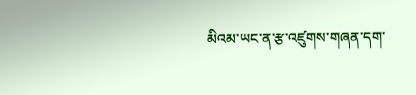མིའམ་ཡང་ན་རྩ་འཛུགས་གཞན་དག་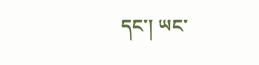དང་། ཡང་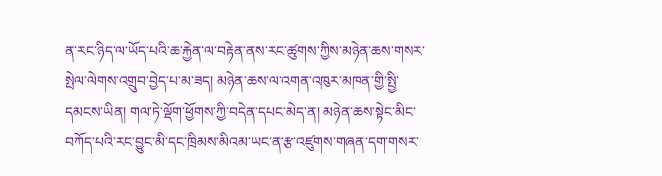ན་རང་ཉིད་ལ་ཡོད་པའི་ཆ་རྐྱེན་ལ་བརྟེན་ནས་རང་ཚུགས་ཀྱིས་མཉེན་ཆས་གསར་སྤེལ་ལེགས་འགྲུབ་བྱེད་པ་མ་ཟད། མཉེན་ཆས་ལ་འགན་འཁུར་མཁན་གྱི་སྤྱི་དམངས་ཡིན། གལ་ཏེ་ལྡོག་ཕྱོགས་ཀྱི་བདེན་དཔང་མེད་ན། མཉེན་ཆས་སྟེང་མིང་བཀོད་པའི་རང་བྱུང་མི་དང་ཁྲིམས་མིའམ་ཡང་ན་རྩ་འཛུགས་གཞན་དག་གསར་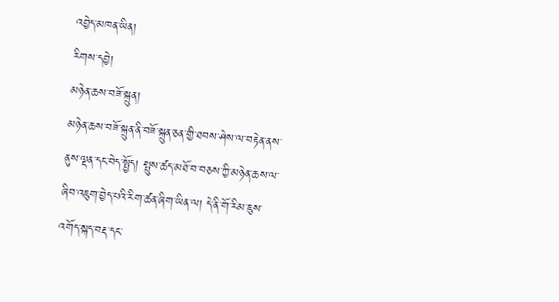འབྱེད་མཁན་ཡིན།
རིགས་དབྱེ།
མཉེན་ཆས་བཟོ་སྐྲུན།
མཉེན་ཆས་བཟོ་སྐྲུན་ནི་བཟོ་སྐྲུན་ཅན་གྱི་ཐབས་ཤེས་ལ་བརྟེན་ནས་ནུས་ལྡན་དང་བེད་སྤྱོད། སྤུས་ཚད་མཐོ་བ་བཅས་ཀྱི་མཉེན་ཆས་ལ་ཞིབ་འཇུག་བྱེད་པའི་རིག་ཚན་ཞིག་ཡིན་ལ། དེ་ནི་གོ་རིམ་ཇུས་འགོད་སྐད་བརྡ་དང་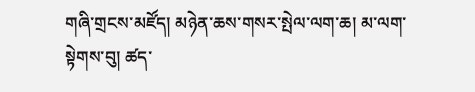གཞི་གྲངས་མཛོད། མཉེན་ཆས་གསར་སྤེལ་ལག་ཆ། མ་ལག་སྟེགས་བུ། ཚད་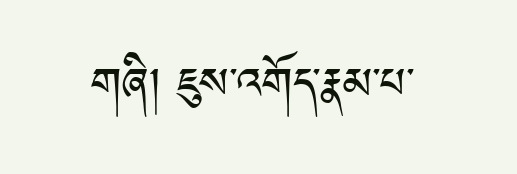གཞི། ཇུས་འགོད་རྣམ་པ་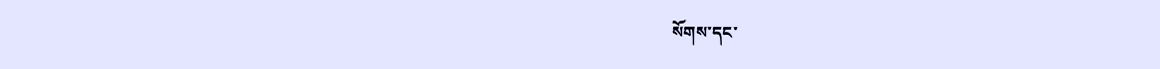སོགས་དང་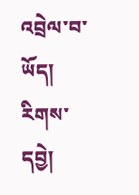འབྲེལ་བ་ཡོད།
རིགས་དབྱེ།